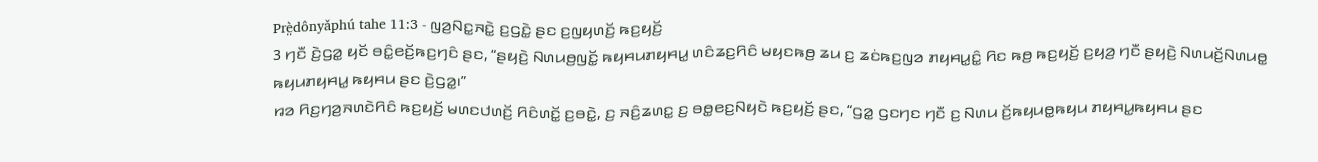Prè̤dônyǎphú tahe 11:3 - ꤜꤤ꤬ꤡꤢ꤭ꤏꤢꤧ꤭ ꤢ꤬ꤞꤢꤧ꤭ ꤔꤢ ꤢ꤬ꤜꤟꤛꤢꤩ꤬ ꤒꤢ꤬ꤟꤢꤩ꤬
3 ꤚꤢꤪ ꤢꤧ꤬ꤞꤤ꤭ ꤟꤢꤩ ꤋꤢꤨ꤭ꤕꤢꤩ꤬ꤒꤢ꤬ꤚꤢꤨ ꤔꤢ, “ꤔꤟꤢꤧ꤬ ꤡꤛꤣꤥ꤬ꤜꤢꤩ꤭ ꤒꤟꤌꤣꤊꤟꤌꤣ꤭ ꤛꤢꤨꤘꤢ꤬ꤖꤢꤨ ꤗꤟꤢꤒꤥ꤬ ꤘꤣ ꤢ꤬ ꤘꤢꤦꤒꤢ꤬ꤜꤤ ꤊꤟꤌꤣ꤭ꤢꤨ꤭ ꤖꤢ ꤒꤥ꤬ ꤒꤢ꤬ꤟꤢꤩ꤬ ꤢ꤬ꤟꤤ꤬ ꤚꤢꤪ ꤔꤟꤢꤧ꤬ ꤡꤛꤣꤢꤩ꤬ꤡꤛꤣꤥ꤭ ꤒꤟꤣꤊꤟꤌꤣ꤭ ꤒꤟꤌꤣ ꤔꤢ ꤢꤧ꤬ꤞꤤ꤭꤯”
ꤙꤤ ꤖꤢ꤬ꤚꤤ꤬ꤏꤛꤢꤧꤖꤢꤨ ꤒꤢ꤬ꤟꤢꤩ꤬ ꤗꤛꤢꤓꤛꤢꤩ꤬ ꤖꤢꤨꤛꤢꤩ꤭ ꤢ꤬ꤋꤢꤧ꤭, ꤢ꤬ ꤏꤢꤨ꤬ꤘꤛꤢ꤭ ꤢ꤬ ꤋꤥ꤭ꤕꤢ꤬ꤡꤟꤢꤧ ꤒꤢ꤬ꤟꤢꤩ꤬ ꤔꤢ, “ꤞꤤ꤭ ꤞꤢꤚꤢ ꤚꤢꤪ ꤢ꤬ ꤡꤛꤣ ꤢꤩ꤬ꤒꤟꤣꤥ꤭ꤒꤟꤣ ꤊꤟꤌꤣ꤭ꤒꤟꤌꤣ ꤔꤢ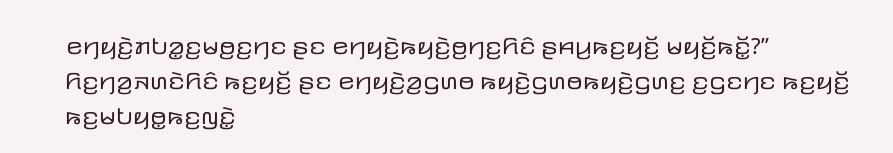ꤕꤚꤟꤢꤧ꤬ꤊꤝꤤ꤭ꤢ꤬ꤗꤥ꤬ꤢ꤬ꤚꤢ ꤔꤢ ꤕꤚꤟꤢꤧ꤬ꤒꤟꤢꤧ꤬ꤥ꤬ꤚꤢ꤬ꤖꤢꤨ ꤔꤌꤣ꤬ꤒꤢ꤬ꤟꤢꤩ꤬ ꤗꤟꤢꤩ꤬ꤒꤢꤩ꤭?”
ꤖꤢ꤬ꤚꤤ꤬ꤏꤛꤢꤧꤖꤢꤨ ꤒꤢ꤬ꤟꤢꤩ꤬ ꤔꤢ ꤕꤚꤟꤢꤧ꤬ꤤ꤬ꤞꤛꤥ ꤒꤟꤢꤧ꤬ꤞꤛꤥꤒꤟꤢꤧ꤬ꤞꤛꤢ꤬ ꤢ꤬ꤞꤢꤚꤢ ꤒꤢ꤬ꤟꤢꤩ꤬ ꤒꤢ꤬ꤗꤝꤟꤥ꤭ꤒꤢ꤬ꤜꤢꤧ꤭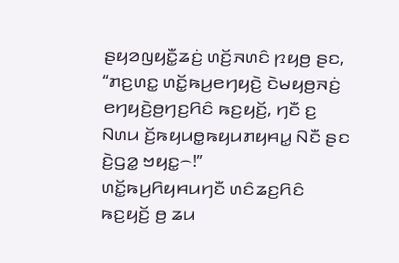ꤔꤟꤤꤜꤟꤢꤪ꤭ꤘꤢꤦ꤬ ꤛꤢꤩ꤬ꤏꤛꤢꤨ ꤐꤟꤥ꤬ ꤔꤢ, “ꤊꤢ꤬ꤛꤢ꤭ ꤛꤢꤩ꤭ꤒꤣ꤬ꤕꤚꤟꤢꤧ꤬ ꤢꤧꤗꤟꤥ꤬ꤏꤢꤦ꤬ ꤕꤚꤟꤢꤧ꤬ꤥ꤬ꤚꤢ꤬ꤖꤢꤨ ꤒꤢ꤬ꤟꤢꤩ꤬, ꤚꤢꤪ ꤢ꤬ ꤡꤛꤣ ꤢꤩ꤬ꤒꤟꤣꤥ꤭ꤒꤟꤣꤊꤟꤌꤣ꤭ ꤡꤢꤪ ꤔꤢ ꤢꤧ꤬ꤞꤤ꤭ ꤠꤟꤢ꤭꤮!”
ꤛꤢꤩ꤭ꤒꤣ꤬ꤖꤟꤌꤣꤚꤢꤪ ꤛꤢꤨꤘꤢ꤬ꤖꤢꤨ ꤒꤢ꤬ꤟꤢꤩ꤬ ꤥ꤬ ꤘꤣ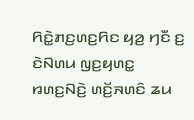ꤖꤢꤧ꤭ꤊꤢ꤬ꤛꤢ꤬ꤖꤢ ꤟꤤ꤬ ꤚꤢꤪ ꤢ꤬ ꤢꤧꤡꤛꤣ ꤜꤢ꤬ꤟꤛꤢ꤭ ꤙꤛꤢ꤬ꤡꤢꤧ꤬ ꤛꤢꤩ꤬ꤏꤛꤢꤨ ꤘꤣ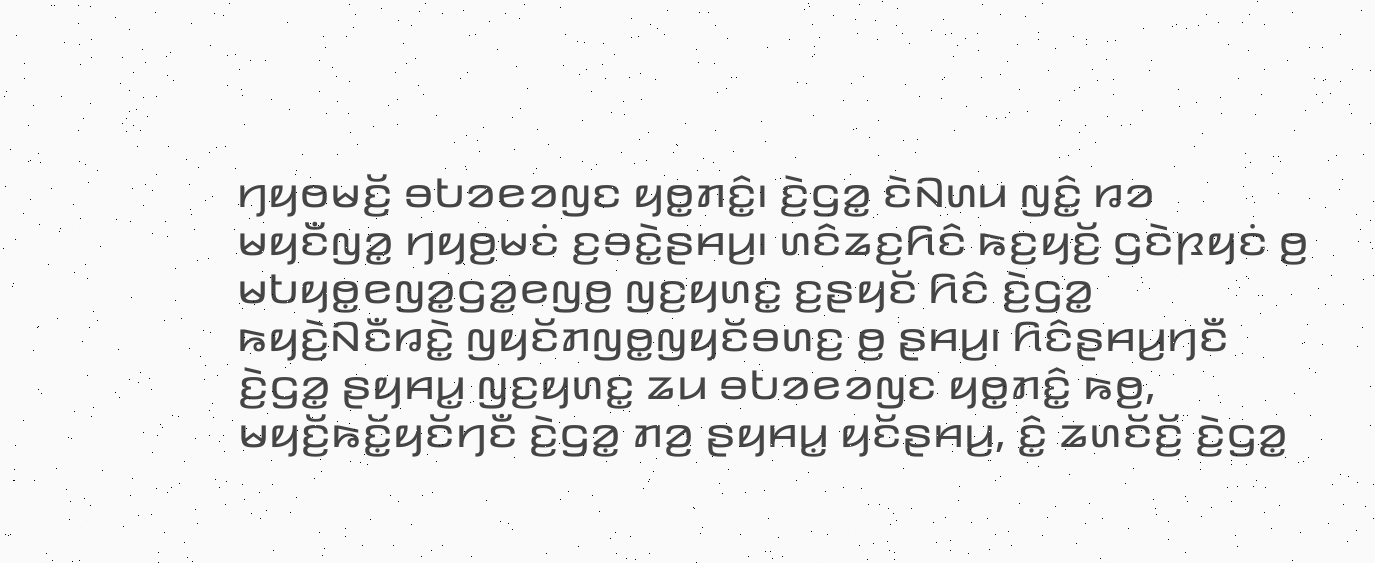ꤚꤟꤥꤗꤢꤩ꤬ ꤋꤝꤤꤕꤤꤜꤢ ꤟꤥ꤭ꤊꤢꤨ꤭꤯ ꤢꤧ꤬ꤞꤤ꤭ ꤢꤧꤡꤛꤣ ꤜꤢꤨ꤭ ꤙꤤ ꤗꤟꤢꤪꤜꤤ꤭ ꤚꤟꤥ꤬ꤗꤢꤦ ꤢ꤬ꤋꤢꤧ꤭ꤔꤌꤣ꤬꤯ ꤛꤢꤨꤘꤢ꤬ꤖꤢꤨ ꤒꤢ꤬ꤟꤢꤩ꤬ ꤞꤢꤧꤐꤟꤢꤦ ꤥ꤬ ꤗꤝꤟꤥ꤭ꤕꤜꤤ꤭ꤞꤤ꤭ꤕꤜꤥ꤬ ꤜꤢ꤬ꤟꤛꤢ꤭ ꤢ꤬ꤔꤟꤢꤩ ꤖꤢꤨ ꤢꤧ꤬ꤞꤤ꤭ ꤒꤟꤢꤧ꤬ꤡꤢꤪꤙꤢꤧ꤭ ꤜꤟꤢꤩꤊꤜꤥ꤭ꤜꤟꤢꤩꤋꤛꤢ꤬ ꤥ꤬ ꤔꤌꤣ꤬꤯ ꤖꤢꤨꤔꤌꤣ꤬ꤚꤢꤪ ꤢꤧ꤬ꤞꤤ꤭ ꤔꤟꤌꤣ꤭ ꤜꤢ꤬ꤟꤛꤢ꤭ ꤘꤣ ꤋꤝꤤꤕꤤꤜꤢ ꤟꤥ꤭ꤊꤢꤨ꤭ ꤒꤥ꤬, ꤗꤟꤢꤩ꤬ꤒꤢꤩ꤭ꤟꤢꤩꤚꤢꤪ ꤢꤧ꤬ꤞꤤ꤭ ꤊꤤ꤬ ꤔꤟꤌꤣ꤭ ꤟꤢꤩꤔꤌꤣ꤬, ꤢꤨ꤭ ꤘꤛꤢꤩꤢꤩ꤬ ꤢꤧ꤬ꤞꤤ꤭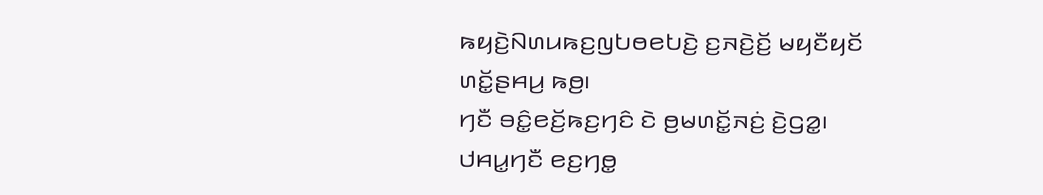ꤒꤟꤢꤧ꤬ꤡꤛꤣꤒꤢ꤬ꤜꤝꤥꤕꤝꤢꤧ꤬ ꤢ꤬ꤏꤢꤧ꤬ꤢꤩ꤬ ꤗꤟꤢꤪꤟꤢꤩ ꤛꤢꤩ꤭ꤔꤌꤣ꤬ ꤒꤥ꤬꤯
ꤚꤢꤪ ꤋꤢꤨ꤭ꤕꤢꤩ꤬ꤒꤢ꤬ꤚꤢꤨ ꤢꤧ ꤥ꤬ꤗꤛꤢꤩ꤭ꤏꤢꤦ꤬ ꤢꤧ꤬ꤞꤤ꤭꤯ ꤓꤌꤣ꤭ꤚꤢꤪ ꤕꤢ꤬ꤚꤥ꤭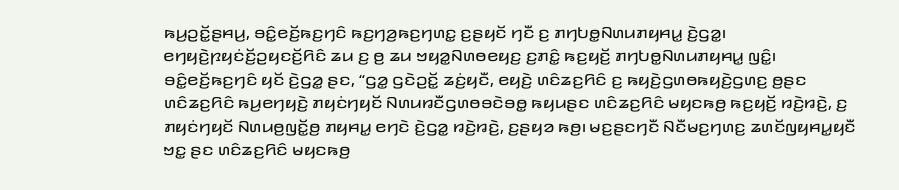ꤒꤣ꤬ꤑꤢꤩ꤭ꤔꤌꤣ꤬, ꤋꤢꤨ꤭ꤕꤢꤩ꤬ꤒꤢ꤬ꤚꤢꤨ ꤒꤢ꤬ꤚꤤ꤬ꤒꤢ꤬ꤚꤛꤢ꤭ ꤢ꤬ꤔꤟꤢꤩ ꤚꤢꤪ ꤢ꤬ ꤊꤚꤝꤥ꤭ꤡꤛꤣꤊꤟꤌꤣ꤭ ꤢꤧ꤬ꤞꤤ꤭꤯ ꤕꤚꤟꤢꤧ꤬ꤐꤟꤢꤦꤢꤩ꤬ꤑꤟꤢꤢꤩ꤬ꤖꤢꤨ ꤘꤣ ꤢ꤬ ꤥ꤬ ꤘꤣ ꤠꤟꤤ꤭ꤡꤛꤥꤕꤟꤢ꤬ ꤢ꤬ꤊꤢꤨ꤭ ꤒꤢ꤬ꤟꤢꤩ꤬ ꤊꤚꤝꤥ꤭ꤡꤛꤣꤊꤟꤌꤣ꤭ ꤜꤢꤨ꤭꤯
ꤋꤢꤨ꤭ꤕꤢꤩ꤬ꤒꤢ꤬ꤚꤢꤨ ꤟꤢꤩ ꤢꤧ꤬ꤞꤤ꤭ ꤔꤢ, “ꤞꤤ꤭ ꤞꤢꤧꤑꤢꤩ꤭ ꤘꤢꤦ꤬ꤟꤢꤪ, ꤕꤟꤢꤧ꤬ ꤛꤢꤨꤘꤢ꤬ꤖꤢꤨ ꤢ꤬ ꤒꤟꤢꤧ꤬ꤞꤛꤥꤒꤟꤢꤧ꤬ꤞꤛꤢ꤬ ꤥ꤬ꤔꤢ ꤛꤢꤨꤘꤢ꤬ꤖꤢꤨ ꤒꤣ꤬ꤕꤚꤟꤢꤧ꤬ ꤊꤟꤢꤦꤚꤟꤢꤩ ꤡꤛꤣꤙꤢꤪꤞꤛꤥꤋꤢꤧꤋꤥ꤭ ꤒꤟꤣꤔꤢ ꤛꤢꤨꤘꤢ꤬ꤖꤢꤨ ꤗꤟꤢꤒꤥ꤬ ꤒꤢ꤬ꤟꤢꤩ꤬ ꤙꤢꤧ꤬ꤙꤢꤧ꤬, ꤢ꤬ ꤊꤟꤢꤦꤚꤟꤢꤩ ꤡꤛꤣꤥ꤬ꤜꤢꤩ꤭ꤥ꤬ ꤊꤟꤌꤣ꤭ ꤕꤚꤢꤧ ꤢꤧ꤬ꤞꤤ꤭ ꤙꤢꤧ꤬ꤙꤢꤧ꤬, ꤢ꤬ꤔꤟꤤ ꤒꤥ꤬꤯ ꤗꤢ꤬ꤔꤢꤚꤢꤪ ꤡꤢꤪꤗꤢ꤬ꤚꤛꤢ꤬ ꤘꤛꤢꤩꤜꤟꤌꤣ꤭ꤟꤢꤪ ꤠꤢ꤭ ꤔꤢ ꤛꤢꤨꤘꤢ꤬ꤖꤢꤨ ꤗꤟꤢꤒꤥ꤬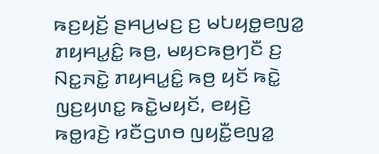ꤒꤢ꤬ꤟꤢꤩ꤬ ꤔꤌꤣ꤬ꤗꤢ꤬ ꤢ꤬ ꤗꤝꤟꤥ꤭ꤕꤜꤤ꤭ ꤊꤟꤌꤣ꤭ꤢꤨ꤭ ꤒꤥ꤬, ꤗꤟꤢꤒꤥ꤬ꤚꤢꤪ ꤢ꤬ ꤡꤢ꤭ꤏꤢꤧ꤭ ꤊꤟꤌꤣ꤭ꤢꤨ꤭ ꤒꤥ꤬ ꤟꤢꤩ ꤒꤢꤧ꤭ ꤜꤢ꤬ꤟꤛꤢ꤭ ꤒꤢꤧ꤭ꤗꤟꤢꤩ, ꤕꤟꤢꤧ꤬ ꤒꤥ꤭ꤙꤢꤧ꤬ ꤙꤢꤪꤞꤛꤥ ꤜꤟꤢꤪ꤭ꤕꤜꤤ꤭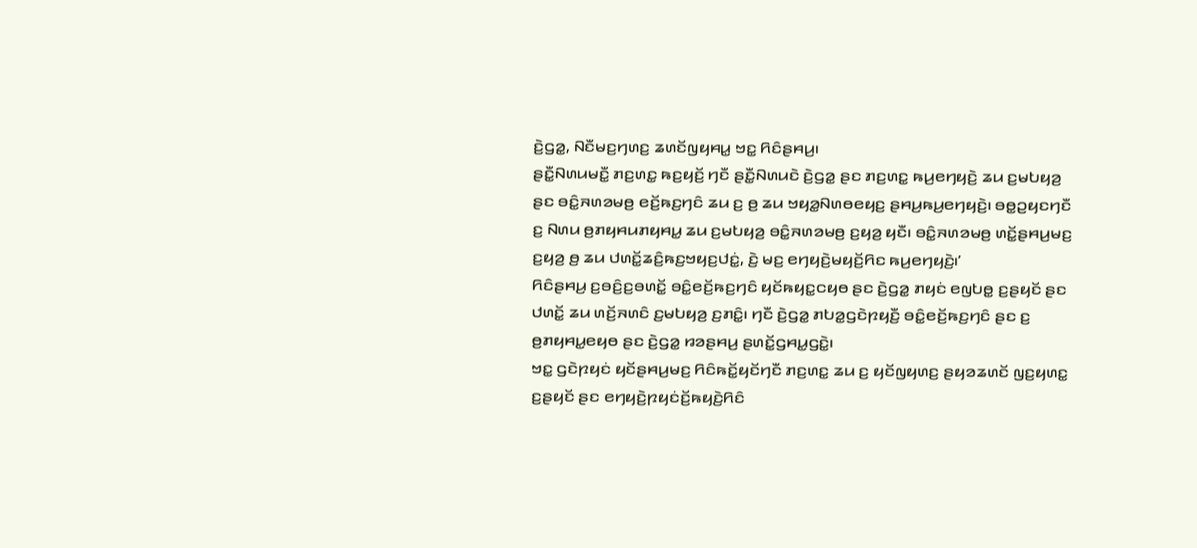ꤢꤧ꤬ꤞꤤ꤭, ꤡꤢꤪꤗꤢ꤬ꤚꤛꤢ꤬ ꤘꤛꤢꤩꤜꤟꤌꤣ꤭ ꤠꤢ꤭ ꤖꤢꤨꤔꤌꤣ꤬꤯
ꤔꤢꤪ꤭ꤡꤛꤣꤗꤢꤪ꤭ ꤊꤢ꤬ꤛꤢ꤭ ꤒꤢ꤬ꤟꤢꤩ꤬ ꤚꤢꤪ ꤔꤢꤪ꤭ꤡꤛꤣꤢꤧ ꤢꤧ꤬ꤞꤤ꤭ ꤔꤢ ꤊꤢ꤬ꤛꤢ꤭ ꤒꤣ꤬ꤕꤚꤟꤢꤧ꤬ ꤘꤣ ꤢ꤬ꤗꤝꤟꤤ꤬ ꤔꤢ ꤋꤢꤨ꤭ꤏꤛꤤꤗꤥ꤬ ꤕꤢꤩ꤬ꤒꤢ꤬ꤚꤢꤨ ꤘꤣ ꤢ꤬ ꤥ꤬ ꤘꤣ ꤠꤟꤤ꤭ꤡꤛꤥꤕꤟꤢ꤬ ꤔꤌꤣ꤬ꤒꤣ꤬ꤕꤚꤟꤢꤧ꤬꤯ ꤋꤥ꤭ꤑꤟꤢꤚꤢꤪ ꤢ꤬ ꤡꤛꤣ ꤥ꤬ꤊꤟꤌꤣꤊꤟꤌꤣ꤭ ꤘꤣ ꤢ꤬ꤗꤝꤟꤤ꤬ ꤋꤢꤨ꤭ꤏꤛꤤꤗꤥ꤬ ꤢ꤬ꤟꤤ꤬ ꤟꤢꤪ꤯ ꤋꤢꤨ꤭ꤏꤛꤤꤗꤥ꤬ ꤛꤢꤩ꤭ꤔꤌꤣ꤬ꤗꤢ꤬ ꤢ꤬ꤟꤤ꤬ ꤥ꤬ ꤘꤣ ꤓꤛꤢꤩ꤭ꤘꤢꤨ꤬ꤒꤢ꤬ꤠꤟꤢ꤬ꤓꤢꤦ꤭, ꤢꤧ꤬ ꤗꤢ꤬ ꤕꤚꤟꤢꤧ꤬ꤗꤟꤢꤩ꤬ꤖꤢ ꤒꤣ꤬ꤕꤚꤟꤢꤧ꤬꤯’
ꤖꤢꤨꤔꤌꤣ꤬ ꤢ꤬ꤋꤢꤨ꤬ꤢ꤬ꤋꤛꤢꤩ꤭ ꤋꤢꤨ꤭ꤕꤢꤩ꤬ꤒꤢ꤬ꤚꤢꤨ ꤟꤢꤩꤒꤟꤢ꤭ꤍꤟꤥ ꤔꤢ ꤢꤧ꤬ꤞꤤ꤭ ꤊꤟꤢꤦ ꤕꤜꤝꤥ꤭ ꤢ꤬ꤔꤟꤢꤩ ꤔꤢ ꤓꤛꤢꤩ꤭ ꤘꤣ ꤛꤢꤩ꤬ꤏꤛꤢꤨ ꤢ꤬ꤗꤝꤟꤤ꤬ ꤢ꤬ꤊꤢꤨ꤭꤯ ꤚꤢꤪ ꤢꤧ꤬ꤞꤤ꤭ ꤊꤝꤤ꤭ꤞꤢꤧꤐꤟꤢꤪ꤬ ꤋꤢꤨ꤭ꤕꤢꤩ꤬ꤒꤢ꤬ꤚꤢꤨ ꤔꤢ ꤢ꤬ ꤥ꤬ꤊꤟꤌꤣ꤭ꤕꤟꤥ ꤔꤢ ꤢꤧ꤬ꤞꤤ꤭ ꤙꤤꤔꤌꤣ꤬ ꤔꤛꤢꤩ꤭ꤞꤌꤣ꤭ꤞꤢꤧ꤭꤯
ꤠꤢ꤭ ꤞꤢꤧꤐꤟꤢꤦ ꤟꤢꤩꤔꤌꤣ꤬ꤗꤢ꤬ ꤖꤢꤨꤒꤢꤩ꤭ꤟꤢꤩꤚꤢꤪ ꤊꤢ꤬ꤛꤢ꤭ ꤘꤣ ꤢ꤬ ꤟꤢꤩꤜꤟꤛꤢ꤬ ꤔꤟꤤꤘꤛꤢꤩ ꤜꤢ꤬ꤟꤛꤢ꤭ ꤢ꤬ꤔꤟꤢꤩ ꤔꤢ ꤕꤚꤟꤢꤧ꤬ꤐꤟꤢꤦꤢꤩ꤬ꤒꤟꤢꤧ꤬ꤖꤢꤨ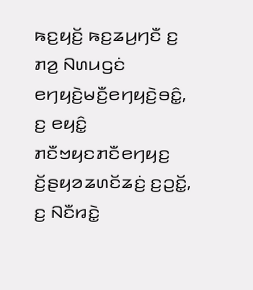ꤒꤢ꤬ꤟꤢꤩ꤬ ꤒꤢ꤬ꤘꤣ꤬ꤚꤢꤪ ꤢ꤬ ꤊꤤ꤬ ꤡꤛꤣꤞꤢꤦ ꤕꤚꤟꤢꤧ꤬ꤗꤢꤪ꤬ꤕꤚꤟꤢꤧ꤬ꤋꤢꤨ꤭, ꤢ꤬ ꤕꤟꤢꤨ꤭ ꤊꤢꤪꤠꤟꤢꤊꤢꤪꤕꤚꤟꤢ꤬ ꤢꤩ꤬ꤔꤟꤤꤘꤛꤢꤩꤘꤢꤦ꤬ ꤢ꤬ꤑꤢꤩ꤭, ꤢ꤬ ꤡꤢꤪꤙꤢꤧ꤭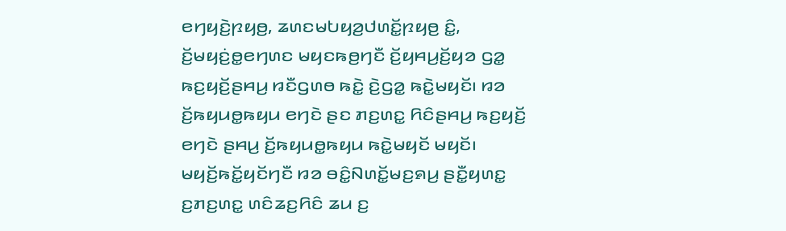ꤕꤚꤟꤢꤧ꤬ꤐꤟꤥ꤬, ꤘꤛꤢꤗꤝꤟꤤ꤬ꤓꤛꤢꤩ꤭ꤐꤟꤥ꤬ ꤢꤨ꤭, ꤢꤩ꤬ꤗꤟꤢꤦ꤬ꤥ꤭ꤕꤚꤛꤢ ꤗꤟꤢꤒꤥ꤬ꤚꤢꤪ ꤢꤩ꤬ꤟꤌꤣ꤬ꤢꤩ꤬ꤟꤤ ꤞꤤ꤭ ꤒꤢ꤬ꤟꤢꤩ꤬ꤔꤌꤣ꤬ ꤙꤢꤪꤞꤛꤥ ꤒꤢꤧ꤭ ꤢꤧ꤬ꤞꤤ꤭ ꤒꤢꤧ꤭ꤗꤟꤢꤩ꤯ ꤙꤤ ꤢꤩ꤬ꤒꤟꤣꤥ꤭ꤒꤟꤣ ꤕꤚꤢꤧ ꤔꤢ ꤊꤢ꤬ꤛꤢ꤭ ꤖꤢꤨꤔꤌꤣ꤬ ꤒꤢ꤬ꤟꤢꤩ꤬ ꤕꤚꤢꤧ ꤔꤌꤣ꤬ ꤢꤩ꤬ꤒꤟꤣꤥ꤭ꤒꤟꤣ ꤒꤢꤧ꤭ꤗꤟꤢꤩ ꤗꤟꤢꤩ꤯
ꤗꤟꤢꤩ꤬ꤒꤢꤩ꤭ꤟꤢꤩꤚꤢꤪ ꤙꤤ ꤋꤢꤨ꤭ꤡꤛꤢꤩ꤭ꤗꤢ꤬ꤎꤣ꤬ ꤔꤢꤪ꤭ꤟꤛꤢ꤭ ꤢ꤬ꤊꤢ꤬ꤛꤢ꤭ ꤛꤢꤨꤘꤢ꤬ꤖꤢꤨ ꤘꤣ ꤢ꤬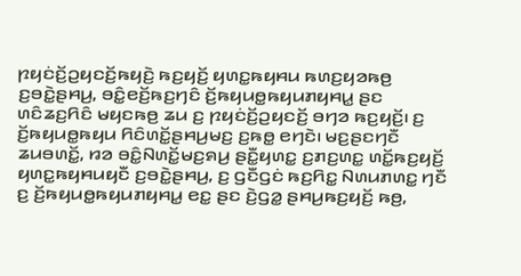ꤐꤟꤢꤦꤢꤩ꤬ꤑꤟꤢꤢꤩ꤬ꤒꤟꤢꤧ꤬ ꤒꤢ꤬ꤟꤢꤩ꤬ ꤟꤛꤢ꤭ꤒꤟꤌꤣ ꤒꤛꤢ꤬ꤟꤤꤒꤥ꤬ ꤢ꤬ꤋꤢꤧ꤭ꤔꤌꤣ꤬, ꤋꤢꤨ꤭ꤕꤢꤩ꤬ꤒꤢ꤬ꤚꤢꤨ ꤢꤩ꤬ꤒꤟꤣꤥ꤭ꤒꤟꤣꤊꤟꤌꤣ꤭ ꤔꤢ ꤛꤢꤨꤘꤢ꤬ꤖꤢꤨ ꤗꤟꤢꤒꤥ꤬ ꤘꤣ ꤢ꤬ ꤐꤟꤢꤦꤢꤩ꤬ꤑꤟꤢꤢꤩ꤬ ꤋꤚꤤ ꤒꤢ꤬ꤟꤢꤩ꤬꤯ ꤢ꤬ ꤢꤩ꤬ꤒꤟꤣꤥ꤭ꤒꤟꤣ ꤖꤢꤨꤛꤢꤩ꤭ꤔꤌꤣ꤬ꤗꤢ꤬ ꤢ꤬ꤒꤥ꤭ ꤕꤚꤢꤧ꤯ ꤗꤢ꤬ꤔꤢꤚꤢꤪ ꤘꤣꤋꤛꤢꤩ꤭, ꤙꤤ ꤋꤢꤨ꤭ꤡꤛꤢꤩ꤭ꤗꤢ꤬ꤎꤣ꤬ ꤔꤢꤪ꤭ꤟꤛꤢ꤭ ꤢ꤬ꤊꤢ꤬ꤛꤢ꤭ ꤛꤢꤩ꤭ꤒꤢ꤬ꤟꤢꤩ꤬ ꤟꤛꤢ꤭ꤒꤟꤌꤣꤟꤢꤪ ꤢ꤬ꤋꤢꤧ꤭ꤔꤌꤣ꤬, ꤢ꤬ ꤞꤢꤪꤞꤢꤦ ꤒꤢ꤬ꤖꤢ꤭ ꤡꤛꤣꤊꤛꤢ꤭ ꤚꤢꤪ ꤢ꤬ ꤢꤩ꤬ꤒꤟꤣꤥ꤭ꤒꤟꤣꤊꤟꤌꤣ꤭ ꤕꤢ꤭ ꤔꤢ ꤢꤧ꤬ꤞꤤ꤭ ꤔꤌꤣ꤬ꤒꤢ꤬ꤟꤢꤩ꤬ ꤒꤥ꤬,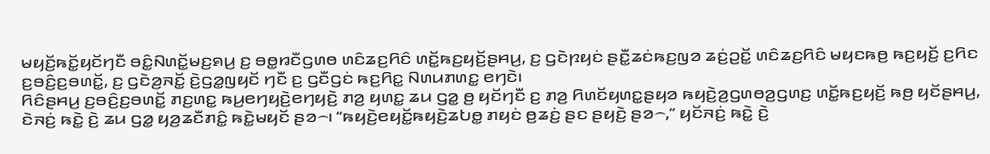ꤗꤟꤢꤩ꤬ꤒꤢꤩ꤭ꤟꤢꤩꤚꤢꤪ ꤋꤢꤨ꤭ꤡꤛꤢꤩ꤭ꤗꤢ꤬ꤎꤣ꤬ ꤢ꤬ ꤋꤥ꤭ꤙꤢꤪꤞꤛꤥ ꤛꤢꤨꤘꤢ꤬ꤖꤢꤨ ꤛꤢꤩ꤭ꤒꤢ꤬ꤟꤢꤩ꤬ꤔꤌꤣ꤬, ꤢ꤬ ꤞꤢꤧꤐꤟꤢꤦ ꤔꤢꤪ꤭ꤘꤢꤦꤒꤢ꤬ꤜꤤ ꤘꤢꤦ꤬ꤑꤢꤩ꤭ ꤛꤢꤨꤘꤢ꤬ꤖꤢꤨ ꤗꤟꤢꤒꤥ꤬ ꤒꤢ꤬ꤟꤢꤩ꤬ ꤢ꤬ꤖꤢ ꤢ꤬ꤋꤢꤨ꤬ꤢ꤬ꤋꤛꤢꤩ꤭, ꤢ꤬ ꤞꤢꤧꤤ꤬ꤏꤢꤩ꤭ ꤢꤧ꤬ꤞꤤ꤭ꤜꤟꤢꤩ ꤚꤢꤪ ꤢ꤬ ꤞꤢꤪꤞꤢꤦ ꤒꤢ꤬ꤖꤢ꤭ ꤡꤛꤣꤊꤛꤢ꤭ ꤕꤚꤢꤧ꤯
ꤖꤢꤨꤔꤌꤣ꤬ ꤢ꤬ꤋꤢꤨ꤬ꤢ꤬ꤋꤛꤢꤩ꤭ ꤊꤢ꤬ꤛꤢ꤭ ꤒꤣ꤬ꤕꤚꤟꤢꤧ꤬ꤕꤚꤟꤢꤧ꤬ ꤊꤤ꤬ ꤟꤛꤢ꤭ ꤘꤣ ꤞꤤ꤭ ꤥ꤬ ꤟꤢꤩꤚꤢꤪ ꤢ꤬ ꤊꤤ꤬ ꤖꤛꤢꤩꤟꤛꤢ꤭ꤔꤟꤤ ꤒꤟꤢꤧ꤬ꤤ꤬ꤞꤛꤥꤤ꤬ꤞꤛꤢ꤬ ꤛꤢꤩ꤭ꤒꤢ꤬ꤟꤢꤩ꤬ ꤒꤥ꤬ ꤟꤢꤩꤔꤌꤣ꤬, ꤢꤧꤏꤢꤦ꤬ ꤒꤢꤧ꤭ ꤢꤧ꤬ ꤘꤣ ꤞꤤ꤭ ꤟꤤ꤬ꤘꤢꤪꤊꤢꤨ꤭ ꤒꤢꤧ꤭ꤗꤟꤢꤩ ꤔꤤ꤮꤯ “ꤒꤟꤢꤧ꤬ꤕꤟꤢꤩ꤭ꤒꤟꤢꤧ꤬ꤘꤝꤥ꤭ ꤊꤟꤢꤦ ꤥ꤬ꤘꤢꤦ꤬ ꤔꤢ ꤔꤟꤢꤧ꤬ ꤔꤤ꤮,” ꤟꤢꤩꤏꤢꤦ꤬ ꤒꤢꤧ꤭ ꤢꤧ꤬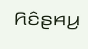ꤖꤢꤨꤔꤌꤣ꤬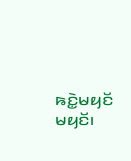ꤒꤢꤧ꤭ꤗꤟꤢꤩ ꤗꤟꤢꤩ꤯